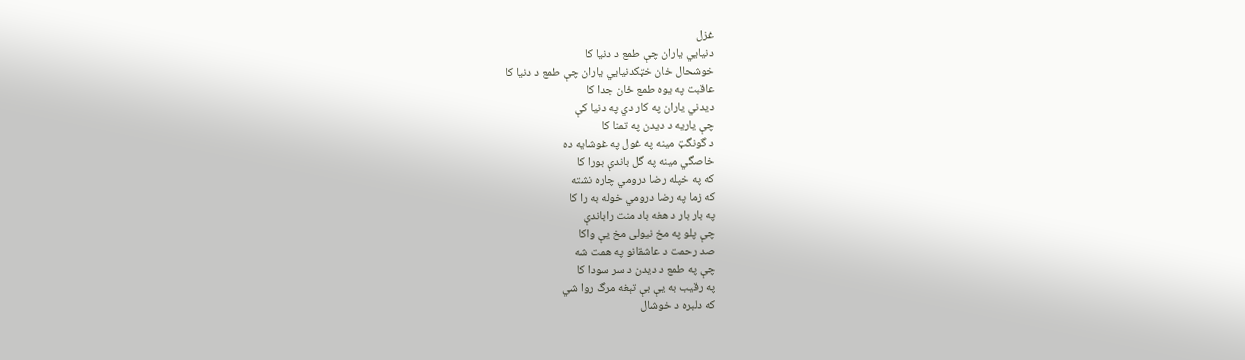غزل
دنيايي ياران چې طمع د دنيا کا
خوشحال خان خټکدنيايي ياران چې طمع د دنيا کا
عاقبت په يوه طمع ځان جدا کا
ديدني ياران په کار دي په دنيا کې
چې ياريه د ديدن په تمنا کا
د گونگټ مينه په غول په غوشايه ده
خاصگي مينه په گل باندې بورا کا
که په خپله رضا درومي چاره نشته
که زما په رضا درومي خوله به را کا
په بار بار د هغه باد منت راباندې
چې پلو په مخ نيولی مخ يې واکا
صد رحمت د عاشقانو په همت شه
چې په طمع د ديدن د سر سودا کا
په رقيب به يې بې تېغه مرگ روا شي
که دلبره د خوشال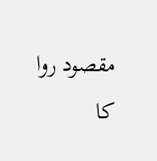مقصود روا کا